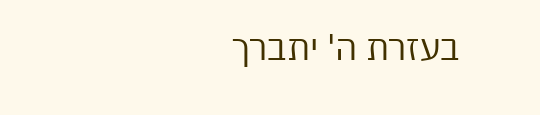בעזרת ה' יתברך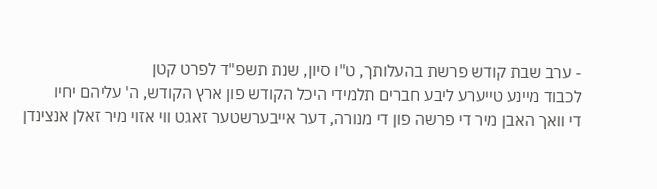- ערב שבת קודש פרשת בהעלותך, ט"ו סיון, שנת תשפ"ד לפרט קטן
לכבוד מיינע טייערע ליבע חברים תלמידי היכל הקודש פון ארץ הקודש, ה' עליהם יחיו
די וואך האבן מיר די פרשה פון די מנורה, דער אייבערשטער זאגט ווי אזוי מיר זאלן אנצינדן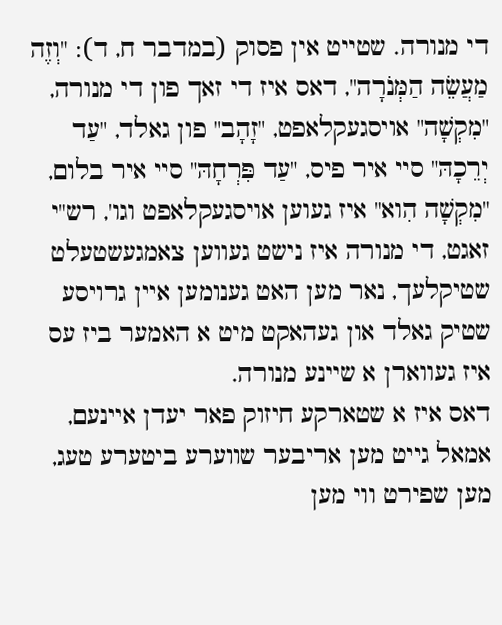די מנורה. שטייט אין פסוק (במדבר ח, ד): "וְזֶה מַעֲשֵׂה הַמְּנֹרָה", דאס איז די זאך פון די מנורה, "מִקְשָׁה" אויסגעקלאפט, "זָהָב" פון גאלד, "עַד יְרֵכָהּ" סיי איר פיס, "עַד פִּרְחָהּ" סיי איר בלום, "מִקְשָׁה הִוא" איז געוען אויסגעקלאפט וגו', רש"י זאגט, די מנורה איז נישט געווען צאמגעשטעלט שטיקלעך, נאר מען האט גענומען איין גרויסע שטיק גאלד און געהאקט מיט א האמער ביז עס איז געווארן א שיינע מנורה.
דאס איז א שטארקע חיזוק פאר יעדן איינעם, אמאל גייט מען אריבער שווערע ביטערע טעג, מען שפירט ווי מען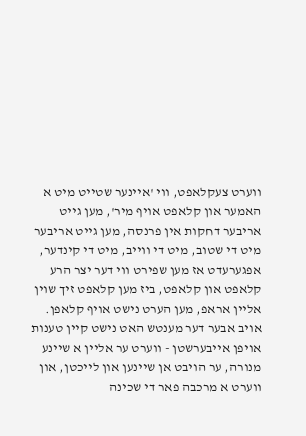ווערט צעקלאפט, ווי 'איינער שטייט מיט א האמער און קלאפט אויף מיר', מען גייט אריבער דחקות אין פרנסה, מען גייט אריבער מיט די שטוב, מיט די ווייב, מיט די קינדער, אפגערעדט אז מען שפירט ווי דער יצר הרע קלאפט און קלאפט, ביז מען קלאפט זיך שוין אליין אראפ, מען הערט נישט אויף קלאפן. אויב אבער דער מענטש האט נישט קיין טענות אויפן אייבערשטן - ווערט ער אליין א שיינע מנורה, ער הויבט אן שיינען און לייכטן, און ווערט א מרכבה פאר די שכינה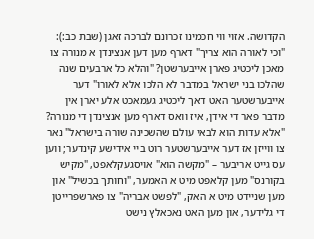הקדושה. אזוי ווי חכמינו זכרונם לברכה זאגן (שבת כב:): "וכי לאורה הוא צריך" דארף מען דען אנצינדן א מנורה צו מאכן ליכטיג פארן אייבערשטן? "והלא כל ארבעים שנה שהלכו בני ישראל במדבר לא הלכו אלא לאורו" דער אייבערשטער האט דאך ליכטיג געמאכט אלע יארן אין מדבר פאר די אידן, איז וואס דארף מען אנצינדן די מנורה? "אלא עדות הוא לבאי עולם שהשכינה שורה בישראל" נאר צו ווייזן אז דער אייבערשטער רוט ביי אידישע קינדער; ווען עס גייט אריבער – "מקשה הוא" אויסגעקלאפט, "מקיש בקורנס" מען קלאפט מיט א האמער, "וחותך בכשיל" און מען שניידט מיט א האק, "לפשט אבריה" צו פארשפרייטן די גלידער, און מען האט נאכאלץ נישט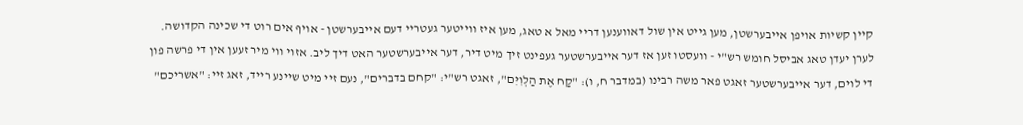קיין קשיות אויפן אייבערשטן, מען גייט אין שול דאווענען דריי מאל א טאג, מען איז ווייטער געטריי דעם אייבערשטן - אויף אים רוט די שכינה הקדושה.
לערן יעדן טאג אביסל חומש רש"י - וועסטו זען אז דער אייבערשטער געפינט זיך מיט דיר, דער אייבערשטער האט דיך ליב. אזוי ווי מיר זעען אין די פרשה פון די לוים, דער אייבערשטער זאגט פאר משה רבינו (במדבר ח, ו): "קַח אֶת הַלְוִיִּם", זאגט רש"י: "קחם בדברים", נעם זיי מיט שיינע רייד, זאג זיי: "אשריכם"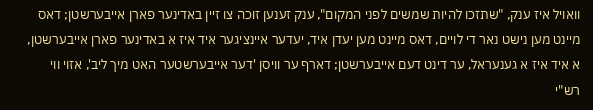וואויל איז ענק, "שתזכו להיות שמשים לפני המקום", ענק זענען זוכה צו זיין באדינער פארן אייבערשטן; דאס מיינט מען נישט נאר די לויים, דאס מיינט מען יעדן איד, יעדער איינציגער איד איז א באדינער פארן אייבערשטן, א איד איז א גענעראל, ער דינט דעם אייבערשטן; דארף ער וויסן 'דער אייבערשטער האט מיך ליב', אזוי ווי רש"י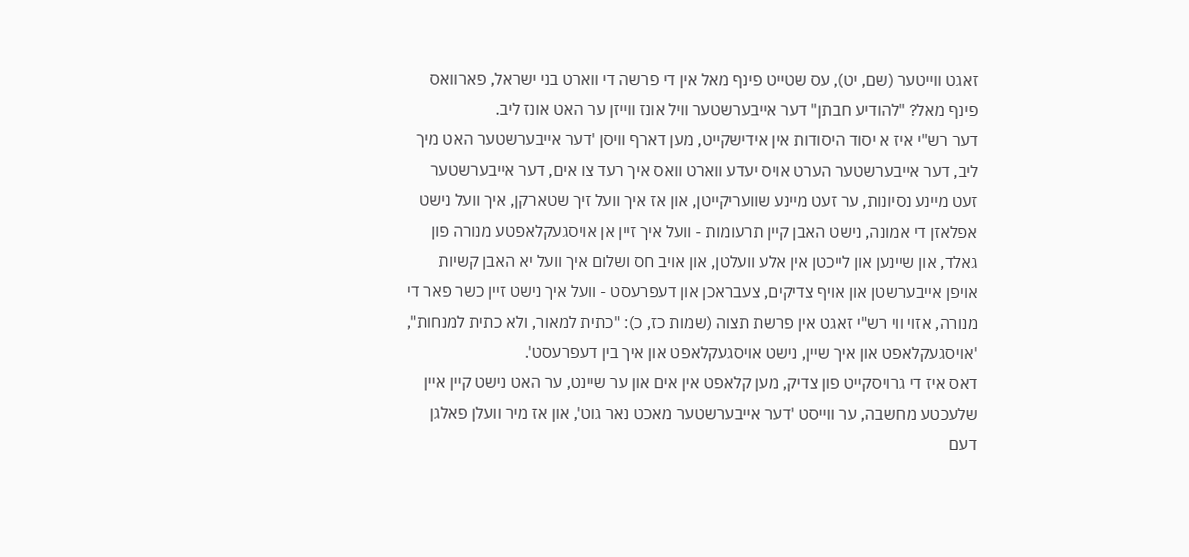זאגט ווייטער (שם, יט), עס שטייט פינף מאל אין די פרשה די ווארט בני ישראל, פארוואס פינף מאל? "להודיע חבתן" דער אייבערשטער וויל אונז ווייזן ער האט אונז ליב.
דער רש"י איז א יסוד היסודות אין אידישקייט, מען דארף וויסן 'דער אייבערשטער האט מיך ליב, דער אייבערשטער הערט אויס יעדע ווארט וואס איך רעד צו אים, דער אייבערשטער זעט מיינע נסיונות, ער זעט מיינע שוועריקייטן, און אז איך וועל זיך שטארקן, איך וועל נישט אפלאזן די אמונה, נישט האבן קיין תרעומות - וועל איך זיין אן אויסגעקלאפטע מנורה פון גאלד, און שיינען און לייכטן אין אלע וועלטן, און אויב חס ושלום איך וועל יא האבן קשיות אויפן אייבערשטן און אויף צדיקים, צעבראכן און דעפרעסט - וועל איך נישט זיין כשר פאר די מנורה, אזוי ווי רש"י זאגט אין פרשת תצוה (שמות כז, כ): "כתית למאור, ולא כתית למנחות", 'אויסגעקלאפט און איך שיין, נישט אויסגעקלאפט און איך בין דעפרעסט'.
דאס איז די גרויסקייט פון צדיק, מען קלאפט אין אים און ער שיינט, ער האט נישט קיין איין שלעכטע מחשבה, ער ווייסט 'דער אייבערשטער מאכט נאר גוט', און אז מיר וועלן פאלגן דעם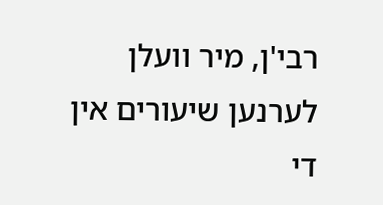רבי'ן, מיר וועלן לערנען שיעורים אין די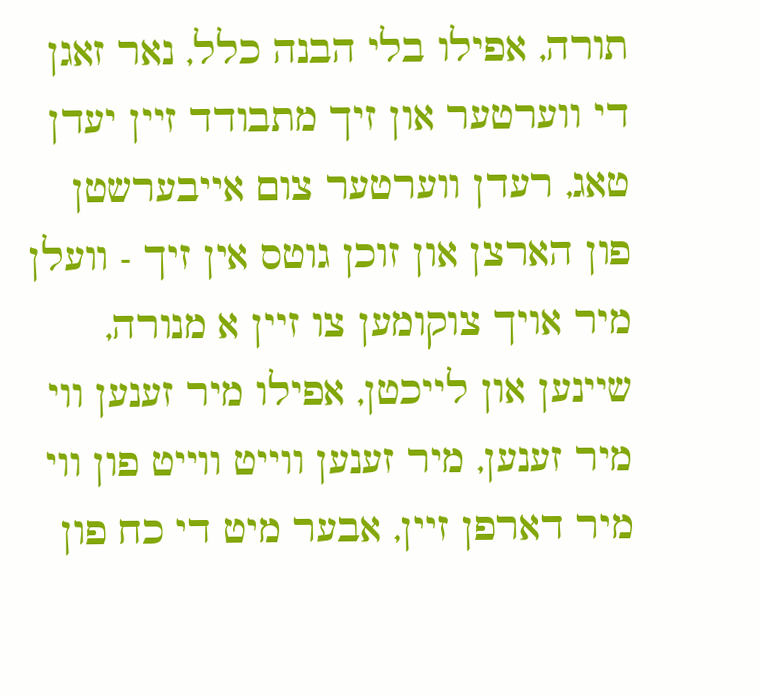תורה, אפילו בלי הבנה כלל, נאר זאגן די ווערטער און זיך מתבודד זיין יעדן טאג, רעדן ווערטער צום אייבערשטן פון הארצן און זוכן גוטס אין זיך - וועלן מיר אויך צוקומען צו זיין א מנורה, שיינען און לייכטן, אפילו מיר זענען ווי מיר זענען, מיר זענען ווייט ווייט פון ווי מיר דארפן זיין, אבער מיט די כח פון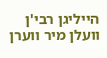הייליגן רבי'ן וועלן מיר ווערן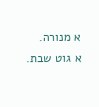א מנורה.
א גוט שבת.